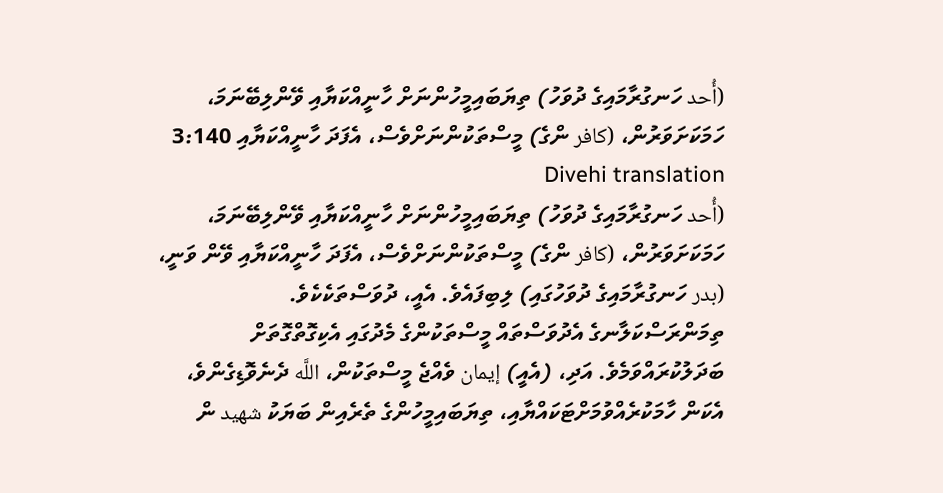(أُحد ހަނގުރާމައިގެ ދުވަހު) ތިޔަބައިމީހުންނަށް ހާނީއްކަޔާއި ވޭންލިބޭނަމަ، ހަމަކަށަވަރުން، (كافر ންގެ) މީސްތަކުންނަށްވެސް، އެފަދަ ހާނީއްކަޔާއި 3:140 Divehi translation
(أُحد ހަނގުރާމައިގެ ދުވަހު) ތިޔަބައިމީހުންނަށް ހާނީއްކަޔާއި ވޭންލިބޭނަމަ، ހަމަކަށަވަރުން، (كافر ންގެ) މީސްތަކުންނަށްވެސް، އެފަދަ ހާނީއްކަޔާއި ވޭން ވަނީ، (بدر ހަނގުރާމައިގެ ދުވަހުގައި) ލިބިފައެވެ. އެއީ، ދުވަސްތަކެކެވެ. ތިމަންރަސްކަލާނގެ އެދުވަސްތައް މީސްތަކުންގެ މެދުގައި އެކިގޮތްގޮތަށް ބަދަލުކުރައްވަމެވެ. އަދި، (އެއީ) إيمان ވެއްޖެ މީސްތަކުން، اللَّه ދެނެވޮޑިގެންވެ، އެކަން ހާމަކުރެއްވުމަށްޓަކައްޔާއި، ތިޔަބައިމީހުންގެ ތެރެއިން ބަޔަކު شهيد ން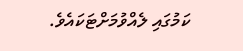ކަމުގައި ލެއްވުމަށްޓަކައެވެ.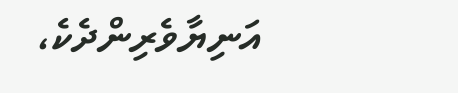އަނިޔާވެރިންދެކެ،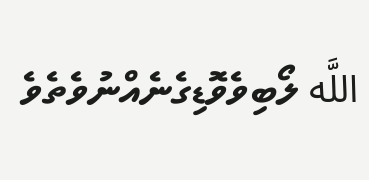اللَّه ލޯބިވެވޮޑިގެނެއްނުވެތެވެ